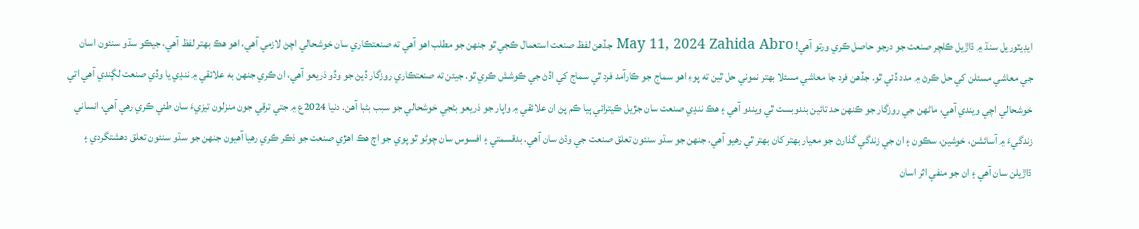ايڊيٽوريل سنڌ ۾ ڌاڙيل ڪلچر صنعت جو درجو حاصل ڪري ورتو آهي! May 11, 2024 Zahida Abro جڏهن لفظ صنعت استعمال ڪجي ٿو جنهن جو مطلب اهو آهي ته صنعتڪاري سان خوشحالي اچڻ لازمي آهي، اهو هڪ بهتر لفظ آهي، جيڪو سڌو سنئون اسان جي معاشي مسئلن کي حل ڪرڻ ۾ مدد ڏئي ٿو. جڏهن فرد جا معاشي مسئلا بهتر نموني حل ٿين ته پوءِ اهو سماج جو ڪارآمد فرد ٿي سماج کي اڏڻ جي ڪوشش ڪري ٿو. جيئن ته صنعتڪاري روزگار ڏيڻ جو وڏو ذريعو آهي، ان ڪري جنهن به علائقي ۾ ننڍي يا وڏي صنعت لڳندي آهي اتي خوشحالي اچي ويندي آهي، ماڻهن جي روزگار جو ڪنهن حد تائين بندوبست ٿي ويندو آهي ۽ هڪ ننڍي صنعت سان جڙيل ڪيترائي ٻيا ڪم پڻ ان علائقي ۾ واپار جو ذريعو بڻجي خوشحالي جو سبب بڻبا آهن. دنيا 2024ع ۾ جتي ترقي جون منزلون تيزيءَ سان طئي ڪري رهي آهي، انساني زندگيءَ ۾ آسائشن، خوشين، سڪون ۽ ان جي زندگي گذارڻ جو معيار بهتر کان بهتر ٿي رهيو آهي. جنهن جو سڌو سنئون تعلق صنعت جي وڌڻ سان آهي. بدقسمتي ۽ افسوس سان چوڻو ٿو پوي جو اڄ هڪ اهڙي صنعت جو ذڪر ڪري رهيا آهيون جنهن جو سڌو سنئون تعلق دهشتگردي ۽ ڌاڙيلن سان آهي ۽ ان جو منفي اثر اسان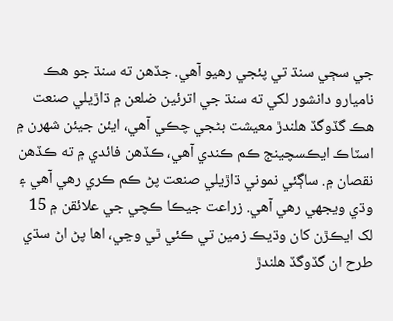جي سڄي سنڌ تي پئجي رهيو آهي. جڏهن ته سنڌ جو هڪ ناميارو دانشور لکي ته سنڌ جي اترئين ضلعن ۾ ڌاڙيلي صنعت هڪ گڏوگڏ هلندڙ معيشت بڻجي چڪي آهي، ايئن جيئن شهرن ۾ اسٽاڪ ايڪسچينج ڪم ڪندي آهي، ڪڏهن فائدي ۾ ته ڪڏهن نقصان ۾. ساڳئي نموني ڌاڙيلي صنعت پڻ ڪم ڪري رهي آهي ۽ وڌي ويجهي رهي آهي. زراعت جيڪا ڪچي جي علائقن ۾ 15 لک ايڪڙن کان وڌيڪ زمين تي ڪئي ٿي وڃي، اها پڻ اڻ سڌي طرح ان گڏوگڏ هلندڙ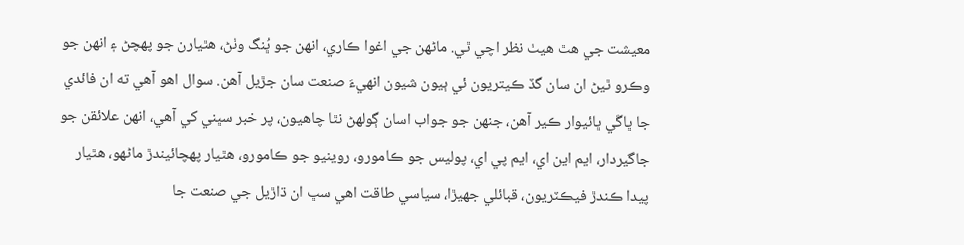معيشت جي هٿ هيٺ نظر اچي ٿي. ماڻهن جي اغوا ڪاري، انهن جو ڀُنگ وٺڻ، هٿيارن جو پهچڻ ۽ انهن جو وڪرو ٿيڻ ان سان گڏ ڪيتريون ئي ٻيون شيون انهيءَ صنعت سان جڙيل آهن. سوال اهو آهي ته ان فائدي جا ڀاڱي ڀائيوار ڪير آهن، جنهن جو جواب اسان ڳولهڻ نٿا چاهيون، پر خبر سڀني کي آهي، انهن علائقن جو جاگيردار، ايم اين اي، ايم پي اي، پوليس جو ڪامورو، روينيو جو ڪامورو، هٿيار پهچائيندڙ ماڻهو، هٿيار پيدا ڪندڙ فيڪٽريون، قبائلي جهيڙا، سياسي طاقت اهي سڀ ان ڌاڙيل جي صنعت جا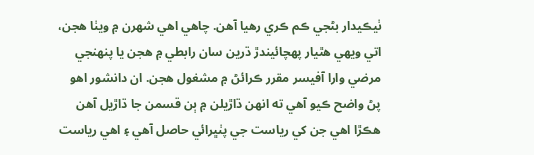ٺيڪيدار بڻجي ڪم ڪري رهيا آهن. چاهي اهي شهرن ۾ ويٺا هجن، اتي ويهي هٿيار پهچائيندڙ ڌرين سان رابطي ۾ هجن يا پنهنجي مرضي وارا آفيسر مقرر ڪرائڻ ۾ مشغول هجن. ان دانشور اهو پڻ واضح ڪيو آهي ته انهن ڌاڙيلن ۾ ٻن قسمن جا ڌاڙيل آهن هڪڙا اهي جن کي رياست جي پٺڀرائي حاصل آهي ۽ اهي رياست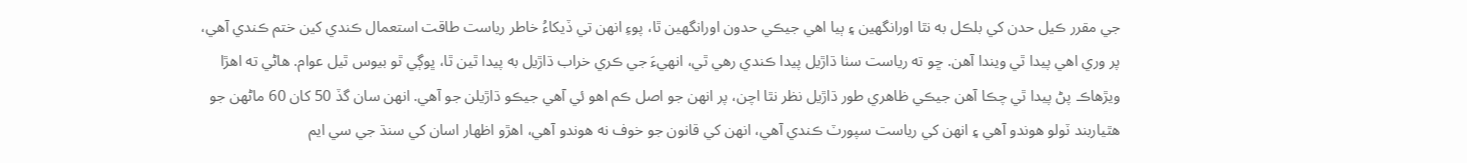جي مقرر ڪيل حدن کي بلڪل به نٿا اورانگهين ۽ ٻيا اهي جيڪي حدون اورانگهين ٿا، پوءِ انهن تي ڏيکاءُ خاطر رياست طاقت استعمال ڪندي کين ختم ڪندي آهي، پر وري اهي پيدا ٿي ويندا آهن. ڇو ته رياست سٺا ڌاڙيل پيدا ڪندي رهي ٿي، انهيءَ جي ڪري خراب ڌاڙيل به پيدا ٿين ٿا، ڀوڳي ٿو بيوس ٿيل عوام. هاڻي ته اهڙا ويڙهاڪ پڻ پيدا ٿي چڪا آهن جيڪي ظاهري طور ڌاڙيل نظر نٿا اچن، پر انهن جو اصل ڪم اهو ئي آهي جيڪو ڌاڙيلن جو آهي. انهن سان گڏ 50 کان 60 ماڻهن جو هٿياربند ٽولو هوندو آهي ۽ انهن کي رياست سپورٽ ڪندي آهي، انهن کي قانون جو خوف نه هوندو آهي، اهڙو اظهار اسان کي سنڌ جي سي ايم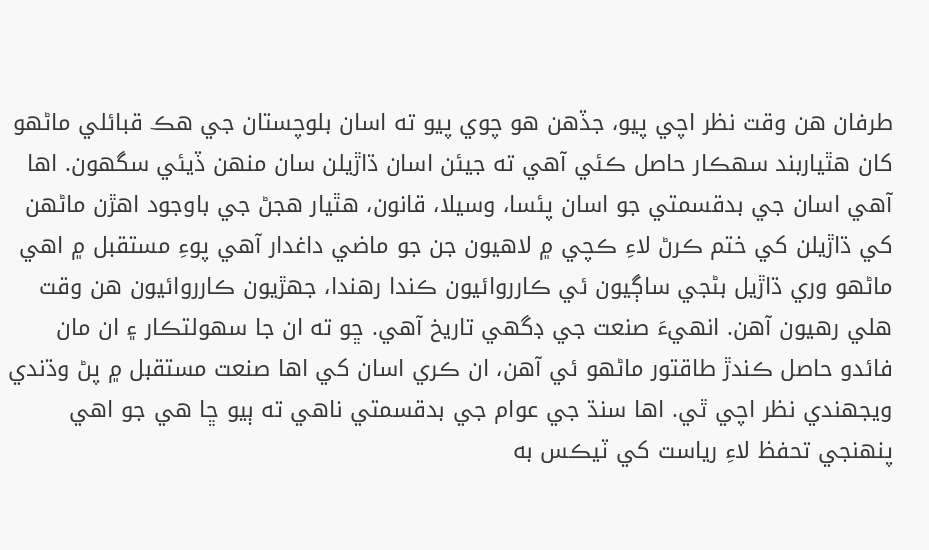طرفان هن وقت نظر اچي پيو، جڏهن هو چوي پيو ته اسان بلوچستان جي هڪ قبائلي ماڻهو کان هٿياربند سهڪار حاصل ڪئي آهي ته جيئن اسان ڌاڙيلن سان منهن ڏيئي سگهون. اها آهي اسان جي بدقسمتي جو اسان پئسا، وسيلا، قانون، هٿيار هجڻ جي باوجود اهڙن ماڻهن کي ڌاڙيلن کي ختم ڪرڻ لاءِ ڪچي ۾ لاهيون جن جو ماضي داغدار آهي پوءِ مستقبل ۾ اهي ماڻهو وري ڌاڙيل بڻجي ساڳيون ئي ڪارروائيون ڪندا رهندا، جهڙيون ڪارروائيون هن وقت هلي رهيون آهن. انهيءَ صنعت جي ڊگهي تاريخ آهي. ڇو ته ان جا سهولتڪار ۽ ان مان فائدو حاصل ڪندڙ طاقتور ماڻهو ئي آهن، ان ڪري اسان کي اها صنعت مستقبل ۾ پڻ وڌندي ويجهندي نظر اچي ٿي. اها سنڌ جي عوام جي بدقسمتي ناهي ته ٻيو ڇا هي جو اهي پنهنجي تحفظ لاءِ رياست کي ٽيڪس به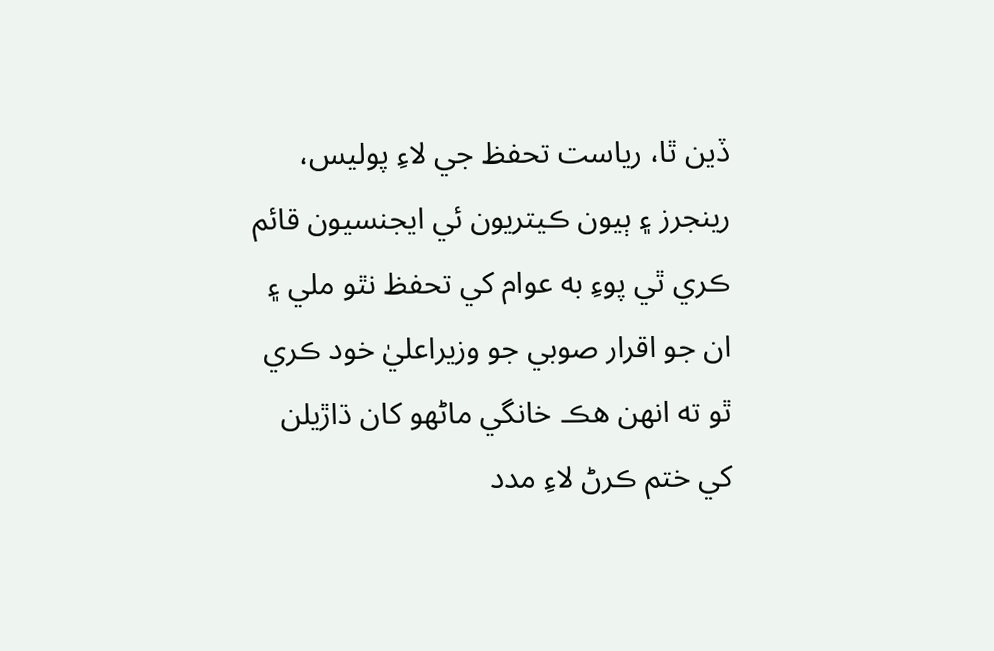ڏين ٿا، رياست تحفظ جي لاءِ پوليس، رينجرز ۽ ٻيون ڪيتريون ئي ايجنسيون قائم ڪري ٿي پوءِ به عوام کي تحفظ نٿو ملي ۽ ان جو اقرار صوبي جو وزيراعليٰ خود ڪري ٿو ته انهن هڪ خانگي ماڻهو کان ڌاڙيلن کي ختم ڪرڻ لاءِ مدد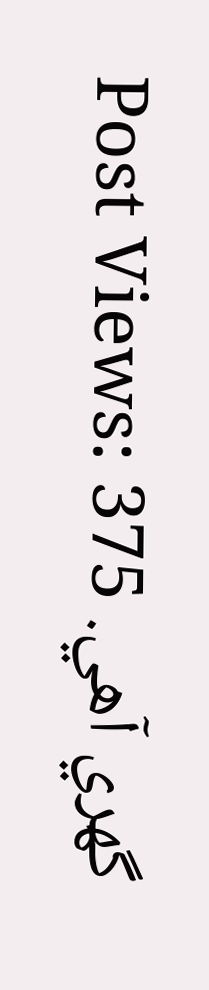گهري آهي. Post Views: 375